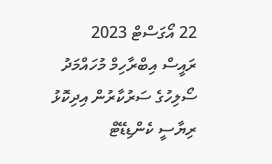22 އޯގަސްޓް 2023
ރައީސް އިބްރާހިމް މުހައްމަދު ސޯލިހުގެ ސަރުކާރުން އިދިކޮޅު ރިޔާސީ ކެންޑިޑޭޓް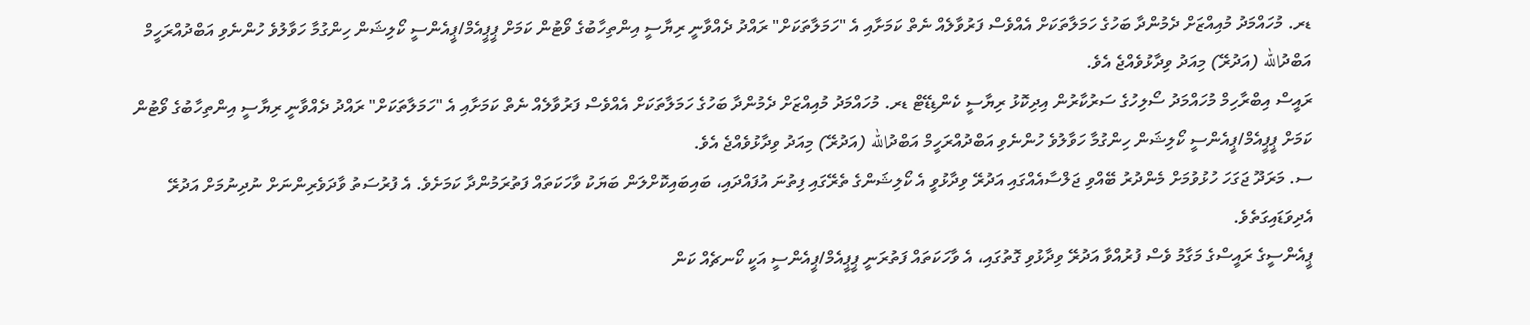ޑރ. މުހައްމަދު މުއިއްޒަށް ދެމުންދާ ބަހުގެ ހަމަލާތަކަށް އެއްވެސް ފަރުވާލެއް ނެތް ކަމަށާއި އެ "ހަމަލާތަކަށް" ރައްދު ދެއްވާނީ ރިޔާސީ އިންތިހާބުގެ ވޯޓުން ކަމަށް ޕީޕީއެމް/ޕީއެންސީ ކޯލިޝަން ހިންގުމާ ހަވާލުވެ ހުންނެވި އަބްދުއްރަހީމް އަބްދުالله (އަދުރޭ) މިއަދު ވިދާޅުވެއްޖެ އެވެ.
ރައީސް އިބްރާހިމް މުހައްމަދު ސޯލިހުގެ ސަރުކާރުން އިދިކޮޅު ރިޔާސީ ކެންޑިޑޭޓް ޑރ. މުހައްމަދު މުއިއްޒަށް ދެމުންދާ ބަހުގެ ހަމަލާތަކަށް އެއްވެސް ފަރުވާލެއް ނެތް ކަމަށާއި އެ "ހަމަލާތަކަށް" ރައްދު ދެއްވާނީ ރިޔާސީ އިންތިހާބުގެ ވޯޓުން ކަމަށް ޕީޕީއެމް/ޕީއެންސީ ކޯލިޝަން ހިންގުމާ ހަވާލުވެ ހުންނެވި އަބްދުއްރަހީމް އަބްދުالله (އަދުރޭ) މިއަދު ވިދާޅުވެއްޖެ އެވެ.
ސ. މަރަދޫ ޖަގަހަ ހުޅުވުމަށް މެންދުރު ބޭއްވި ޖަލްސާއެއްގައި އަދުރޭ ވިދާޅުވީ އެ ކޯލިޝަންގެ ތެރޭގައި ފިތުނަ އުފައްދައި، ބައިބައިކޮށްލަން ބަޔަކު ވާހަކަތައް ފަތުރަމުންދާ ކަމަށެވެ. އެ ފުރުސަތު ވާދަވެރިންނަށް ނުދިނުމަށް އަދުރޭ އެދިވަޑައިގަތެވެ.
ޕީއެންސީގެ ރައީސްގެ މަގާމު ވެސް ފުރުއްވާ އަދުރޭ ވިދާޅުވި ގޮތުގައި، އެ ވާހަކަތައް ފަތުރަނީ ޕީޕީއެމް/ޕީއެންސީ އަކީ ކޯނޗެއް ކަން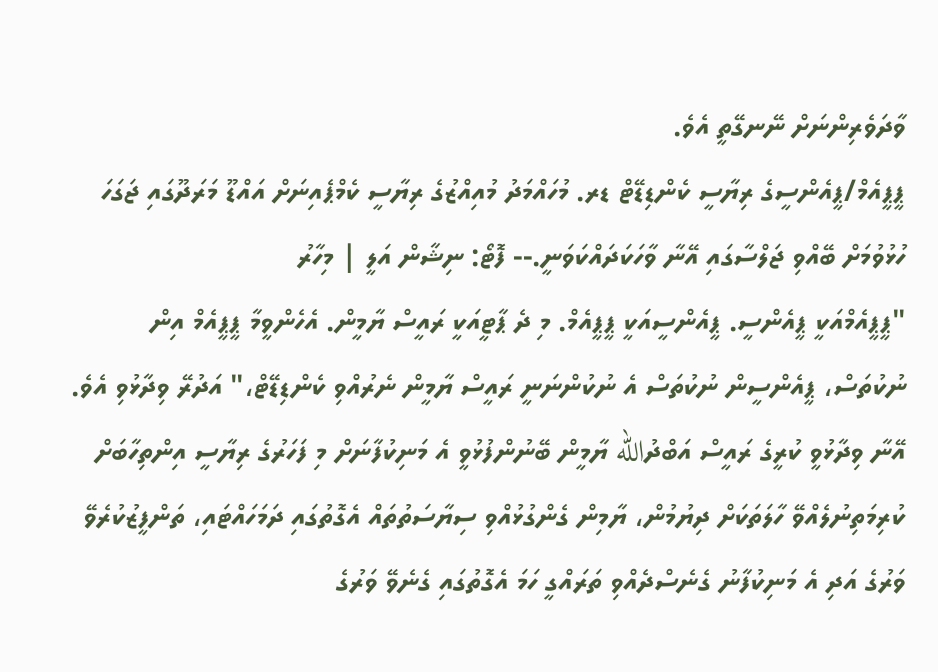ވާދަވެރިންނަށް ނޭނގޭތީ އެވެ.
ޕީޕީއެމް/ޕީއެންސީގެ ރިޔާސީ ކެންޑިޑޭޓް ޑރ. މުހައްމަދު މުއިއްޒުގެ ރިޔާސީ ކެމްޕެއިނަށް އައްޑޫ މަރަދޫގައި ޖަގަހަ ހުޅުވުމަށް ބޭއްވި ޖަލްސާގައި އޭނާ ވާހަކަދައްކަވަނީ.-- ފޮޓޯ: ނިޝާން އަލީ | މިހާރު
"ޕީޕީއެމްއަކީ ޕީއެންސީ. ޕީއެންސީއަކީ ޕީޕީއެމް. މި ދެ ޕާޓީއަކީ ރައީސް ޔާމީން. އެހެންވީމާ ޕީޕީއެމް އިން ނުކުތަސް، ޕީއެންސީން ނުކުތަސް އެ ނުކުންނަނީ ރައީސް ޔާމީން ނެރުއްވި ކެންޑިޑޭޓް،" އަދުރޭ ވިދާޅުވި އެވެ.
އޭނާ ވިދާޅުވީ ކުރީގެ ރައީސް އަބްދުالله ޔާމީން ބޭނުންފުޅުވީ އެ މަނިކުފާނަށް މި ފަހަރުގެ ރިޔާސީ އިންތިހާބަށް ކުރިމަތިނުލެއްވޭ ހާލަތަކަށް ދިޔުމުން، ޔާމިން ގެންގުޅުއްވި ސިޔާސަތުތައް އެގޮތުގައި ދަމަހައްޓައި، ތަންފީޒުކުރެވޭ ވަރުގެ އަދި އެ މަނިކުފާނު ގެނެސްދެއްވި ތަރައްގީ ހަމަ އެގޮތުގައި ގެނެވޭ ވަރުގެ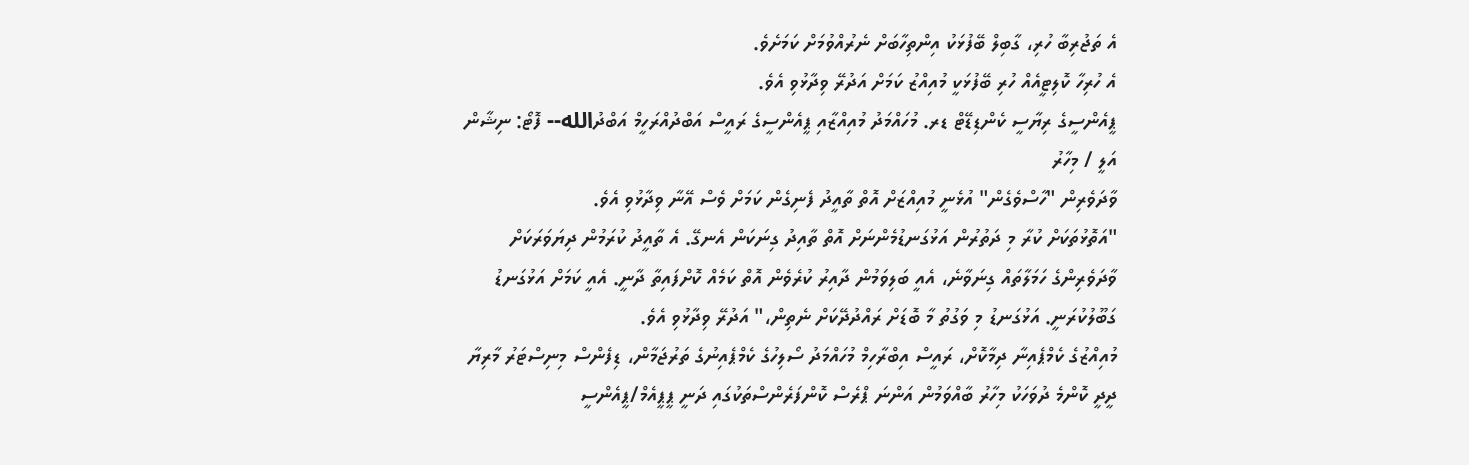އެ ތަޖުރިބާ ހުރި، ގާބިލް ބޭފުޅަކު އިންތިހާބަށް ނެރުއްވުމަށް ކަމަށެވެ.
އެ ހުރިހާ ކޮލިޓީއެއް ހުރި ބޭފުޅަކީ މުއިއްޒު ކަމަށް އަދުރޭ ވިދާޅުވި އެވެ.
ޕީއެންސީގެ ރިޔާސީ ކެންޑިޑޭޓް ޑރ. މުހައްމަދު މުއިއްޒާއި ޕީއެންސީގެ ރައީސް އަބްދުއްރަހީމް އަބްދުالله-- ފޮޓޯ: ނިޝާން އަލީ / މިހާރު
ވާދަވެރިން "ހާސްވެގެން" އުޅެނީ މުއިއްޒަށް އޮތް ތާއީދު ފެނިގެން ކަމަށް ވެސް އޭނާ ވިދާޅުވި އެވެ.
"އަތޮޅުތަކަށް ކުރާ މި ދަތުރުން އަޅުގަނޑުމެންނަށް އޮތް ތާއިދު ގިނަކަން އެނގޭ. އެ ތާއީދު ކުރަމުން ދިޔަވަރަކަށް ވާދަވެރިންގެ ހަމަލާތައް ގިނަވާނެ، އެއީ ބަލިވަމުން ދާއިރު ކުރެވެން އޮތް ކަމެއް ކޮށްފައިތާ ދާނީ. އެއީ ކަމަށް އަޅުގަނޑު ގަބޫލުކުރަނީ. އަޅުގަނޑު މި ވަގުތު މާ ބޮޑަށް ރައްދުދޭކަށް ނެތިން،" އަދުރޭ ވިދާޅުވި އެވެ.
މުއިއްޒުގެ ކެމްޕެއިނާ ދިމާކޮށް، ރައީސް އިބްރާހިމް މުހައްމަދު ސޯލިހުގެ ކެމްޕެއިނުގެ ތަރުޖަމާން، ޑިފެންސް މިނިސްޓަރު މާރިޔާ ދީދީ ކޮންމެ ދުވަހަކު މިހާރު ބާއްވަމުން އަންނަ ޕްރެސް ކޮންފަރެންސްތަކުގައި ދަނީ ޕީޕީއެމް/ޕީއެންސީ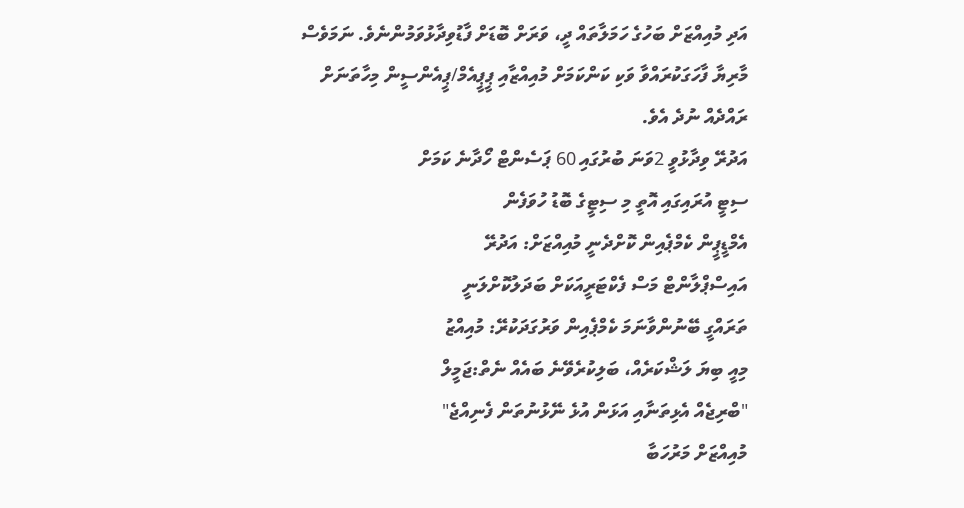އަދި މުއިއްޒަށް ބަހުގެ ހަމަލާތައް ދީ، ވަރަށް ބޮޑަށް ފާޑުވިދާޅުވަމުންނެވެ. ނަމަވެސް މާރިޔާ ފާހަގަކުރައްވާ ވަކި ކަންކަމަށް މުއިއްޒާއި ޕީޕީއެމް/ޕީއެންސީން މިހާތަނަށް ރައްދެއް ނުދެ އެވެ.
އަދުރޭ ވިދާޅުވީ 2ވަނަ ބުރުގައި 60 ޕަސެންޓް ހޯދާނެ ކަމަށް
ސިޓީ އުރައިގައި އޮތީ މި ސިޓީގެ ބޮޑު ހުވަފެން
އެމްޑީޕީން ކެމްޕެއިން ކޮށްދެނީ މުއިއްޒަށް: އަދުރޭ
އައިސްޕްލާންޓް މަސް ފެކްޓަރީއަކަށް ބަދަލުކޮށްލަނީ
ތަރައްގީ ބޭނުންވާނަމަ ކެމްޕެއިން ވަރުގަދަކުރޭ: މުއިއްޒު
މިއީ ބިޔަ ލަޝްކަރެއް، ބަލިކުރެވޭނެ ބައެއް ނެތް:ޖަމީލް
"ބްރިޖެއް އެޅިތަނާއި އަޅަން އުޅެ ނޭޅުނުތަން ފެނިއްޖެ"
މުއިއްޒަށް މަރުހަބާ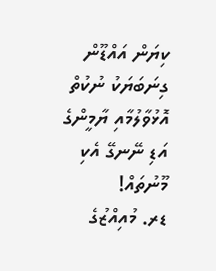ކިޔަން އައްޑޫން ގިނަބަޔަކު ނުކުތް
އޮޅުވާލުމާއި ޔާމީންގެ އަޑި ނޭނގޭ އެކި މޫނުތައް!
ޑރ. މުއިއްޒުގެ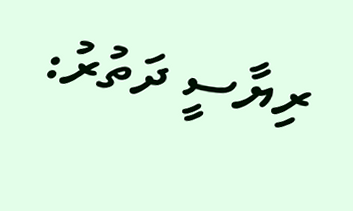ރިޔާސީ ދަތުރު: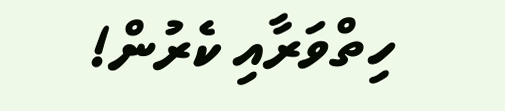ހިތްވަރާއި ކެރުން!